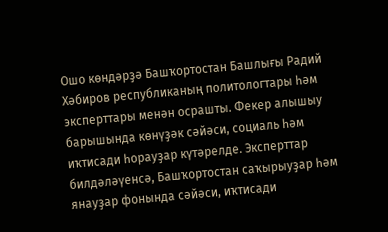Ошо көндәрҙә Башҡортостан Башлығы Радий Хәбиров республиканың политологтары һәм эксперттары менән осрашты. Фекер алышыу барышында көнүҙәк сәйәси, социаль һәм иҡтисади һорауҙар күтәрелде. Эксперттар билдәләүенсә, Башҡортостан саҡырыуҙар һәм янауҙар фонында сәйәси, иҡтисади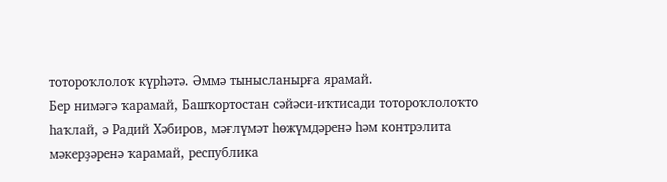тотороҡлолоҡ күрһәтә. Әммә тынысланырға ярамай.
Бер нимәгә ҡарамай, Башҡортостан сәйәси-иҡтисади тотороҡлолоҡто һаҡлай, ә Радий Хәбиров, мәғлүмәт һөжүмдәренә һәм контрэлита мәкерҙәренә ҡарамай, республика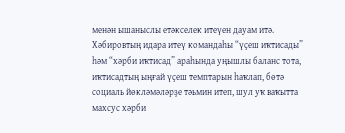менән ышаныслы етәкселек итеүен дауам итә. Хәбировтың идара итеү командаһы “үҫеш иҡтисады” һәм “хәрби иҡтисад” араһында уңышлы баланс тота, иҡтисадтың ыңғай үҫеш темптарын һаҡлап, бөтә социаль йөкләмәләрҙе тәьмин итеп, шул уҡ ваҡытта махсус хәрби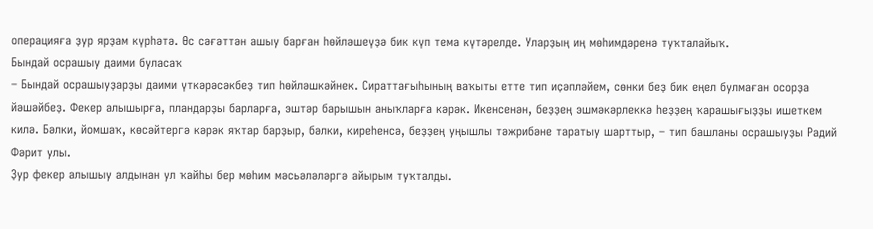операцияға ҙур ярҙам күрһәтә. Өс сәғәттән ашыу барған һөйләшеүҙә бик күп тема күтәрелде. Уларҙың иң мөһимдәренә туҡталайыҡ.
Бындай осрашыу даими буласаҡ
– Бындай осрашыуҙарҙы даими үткәрәсәкбеҙ тип һөйләшкәйнек. Сираттағыһының ваҡыты етте тип иҫәпләйем, сөнки беҙ бик еңел булмаған осорҙа йәшәйбеҙ. Фекер алышырға, пландарҙы барларға, эштәр барышын аныҡларға кәрәк. Икенсенән, беҙҙең эшмәкәрлеккә һеҙҙең ҡарашығыҙҙы ишеткем килә. Бәлки, йомшаҡ, көсәйтергә кәрәк яҡтар барҙыр, бәлки, киреһенсә, беҙҙең уңышлы тәжрибәне таратыу шарттыр, – тип башланы осрашыуҙы Радий Фәрит улы.
Ҙур фекер алышыу алдынан ул ҡайһы бер мөһим мәсьәләләргә айырым туҡталды.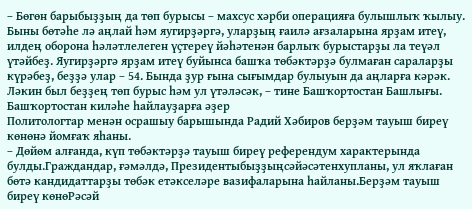– Бөгөн барыбыҙҙың да төп бурысы – махсус хәрби операцияға булышлыҡ ҡылыу. Быны бөтәһе лә аңлай һәм яугирҙәргә, уларҙың ғаилә ағзаларына ярҙам итеү, илдең оборона һәләтлелеген үҫтереү йәһәтенән барлыҡ бурыстарҙы ла теүәл үтәйбеҙ. Яугирҙәргә ярҙам итеү буйынса башҡа төбәктәрҙә булмаған сараларҙы күрәбеҙ, беҙҙә улар – 54. Бында ҙур ғына сығымдар булыуын да аңларға кәрәк. Ләкин был беҙҙең төп бурыс һәм ул үтәләсәк, – тине Башҡортостан Башлығы.
Башҡортостан киләһе һайлауҙарға әҙер
Политологтар менән осрашыу барышында Радий Хәбиров берҙәм тауыш биреү көнөнә йомғаҡ яһаны.
– Дөйөм алғанда, күп төбәктәрҙә тауыш биреү референдум характерында булды.Граждандар, ғәмәлдә, Президентыбыҙҙыңсәйәсәтенхупланы, ул яҡлаған бөтә кандидаттарҙы төбәк етәкселәре вазифаларына һайланы.Берҙәм тауыш биреү көнөРәсәй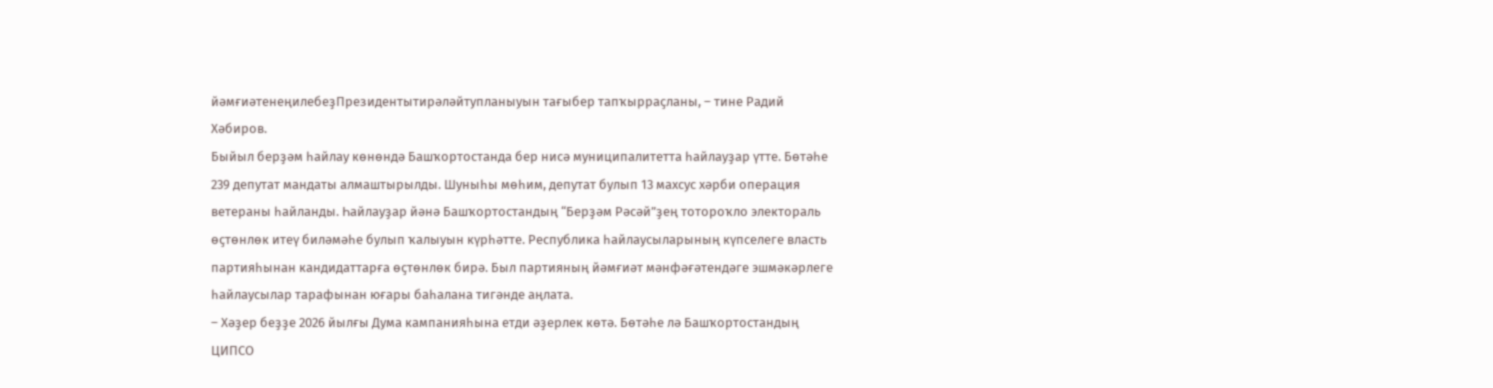йәмғиәтенеңилебеҙПрезидентытирәләйтупланыуын тағыбер тапҡырраҫланы, – тине Радий Хәбиров.
Быйыл берҙәм һайлау көнөндә Башҡортостанда бер нисә муниципалитетта һайлауҙар үтте. Бөтәһе 239 депутат мандаты алмаштырылды. Шуныһы мөһим, депутат булып 13 махсус хәрби операция ветераны һайланды. Һайлауҙар йәнә Башҡортостандың “Берҙәм Рәсәй”ҙең тотороҡло электораль өҫтөнлөк итеү биләмәһе булып ҡалыуын күрһәтте. Республика һайлаусыларының күпселеге власть партияһынан кандидаттарға өҫтөнлөк бирә. Был партияның йәмғиәт мәнфәғәтендәге эшмәкәрлеге һайлаусылар тарафынан юғары баһалана тигәнде аңлата.
– Хәҙер беҙҙе 2026 йылғы Дума кампанияһына етди әҙерлек көтә. Бөтәһе лә Башҡортостандың ЦИПСО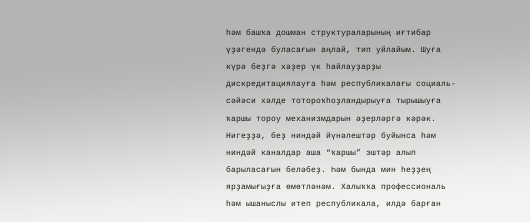һәм башҡа дошман структураларының иғтибар үҙәгендә буласағын аңлай, тип уйлайым. Шуға күрә беҙгә хәҙер үк һайлауҙарҙы дискредитациялауға һәм республикалағы социаль-сәйәси хәлде тотороҡһоҙландырыуға тырышыуға ҡаршы тороу механизмдарын әҙерләргә кәрәк. Нигеҙҙә, беҙ ниндәй йүнәлештәр буйынса һәм ниндәй каналдар аша “ҡаршы” эштәр алып барыласағын беләбеҙ. Һәм бында мин һеҙҙең ярҙамығыҙға өмөтләнәм. Халыҡҡа профессиональ һәм ышаныслы итеп республикала, илдә барған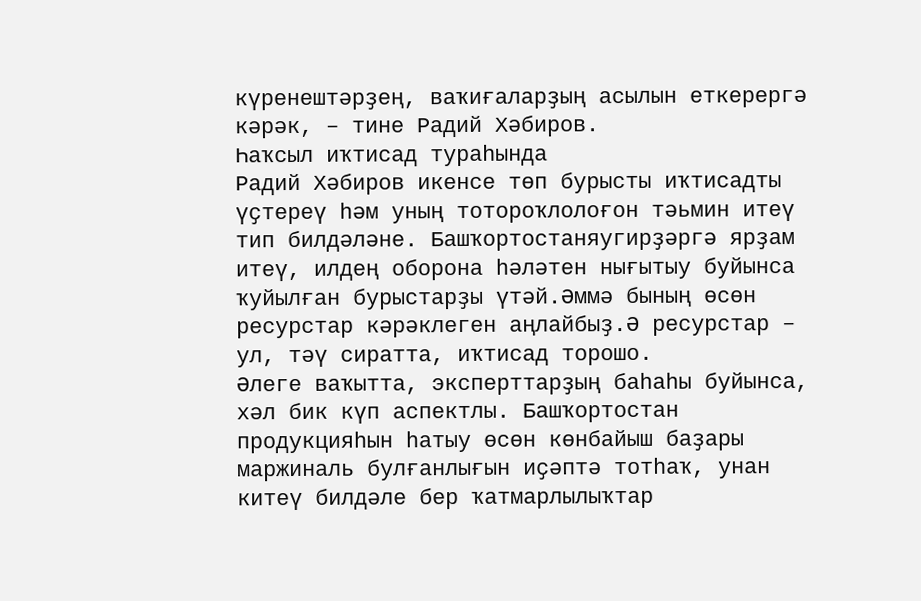күренештәрҙең, ваҡиғаларҙың асылын еткерергә кәрәк, – тине Радий Хәбиров.
Һаҡсыл иҡтисад тураһында
Радий Хәбиров икенсе төп бурысты иҡтисадты үҫтереү һәм уның тотороҡлолоғон тәьмин итеү тип билдәләне. Башҡортостаняугирҙәргә ярҙам итеү, илдең оборона һәләтен нығытыу буйынса ҡуйылған бурыстарҙы үтәй.Әммә бының өсөн ресурстар кәрәклеген аңлайбыҙ.Ә ресурстар – ул, тәү сиратта, иҡтисад торошо.
Әлеге ваҡытта, эксперттарҙың баһаһы буйынса, хәл бик күп аспектлы. Башҡортостан продукцияһын һатыу өсөн көнбайыш баҙары маржиналь булғанлығын иҫәптә тотһаҡ, унан китеү билдәле бер ҡатмарлылыҡтар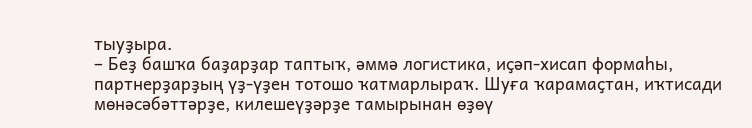тыуҙыра.
– Беҙ башҡа баҙарҙар таптыҡ, әммә логистика, иҫәп-хисап формаһы, партнерҙарҙың үҙ-үҙен тотошо ҡатмарлыраҡ. Шуға ҡарамаҫтан, иҡтисади мөнәсәбәттәрҙе, килешеүҙәрҙе тамырынан өҙөү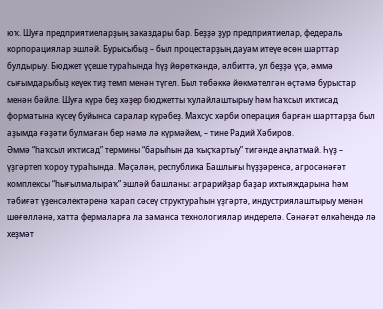юҡ. Шуға предприятиеларҙың заказдары бар. Беҙҙә ҙур предприятиелар, федераль корпорациялар эшләй. Бурысыбыҙ – был процестарҙың дауам итеүе өсөн шарттар булдырыу. Бюджет үҫеше тураһында һүҙ йөрөткәндә, әлбиттә, ул беҙҙә үҫә, әммә сығымдарыбыҙ кеүек тиҙ темп менән түгел. Был төбәккә йөкмәтелгән өҫтәмә бурыстар менән бәйле. Шуға күрә беҙ хәҙер бюджетты ҡулайлаштырыу һәм һаҡсыл иҡтисад форматына күсеү буйынса саралар күрәбеҙ. Махсус хәрби операция барған шарттарҙа был аҙымда ғәҙәти булмаған бер нәмә лә күрмәйем, – тине Радий Хәбиров.
Әммә “һаҡсыл иҡтисад” термины “барыһын да ҡыҫҡартыу” тигәнде аңлатмай. Һүҙ – үҙгәртеп ҡороу тураһында. Мәҫәлән, республика Башлығы һүҙҙәренсә, агросәнәғәт комплексы “һығылмалыраҡ” эшләй башланы: аграрийҙар баҙар ихтыяждарына һәм тәбиғәт үҙенсәлектәренә ҡарап сәсеү структураһын үҙгәртә, индустриялаштырыу менән шөғөлләнә, хатта фермаларға ла заманса технологиялар индерелә. Сәнәғәт өлкәһендә лә хеҙмәт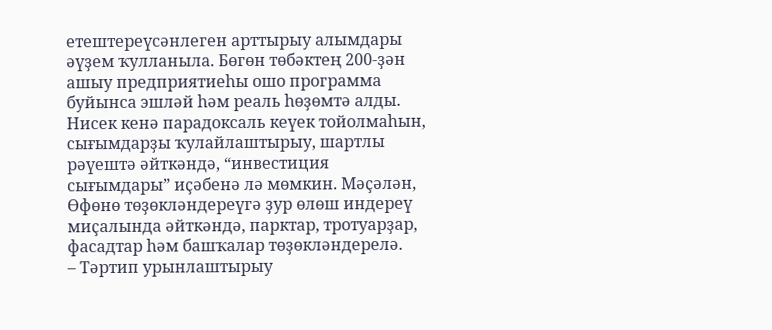етештереүсәнлеген арттырыу алымдары әүҙем ҡулланыла. Бөгөн төбәктең 200-ҙән ашыу предприятиеһы ошо программа буйынса эшләй һәм реаль һөҙөмтә алды.
Нисек кенә парадоксаль кеүек тойолмаһын, сығымдарҙы ҡулайлаштырыу, шартлы рәүештә әйткәндә, “инвестиция сығымдары” иҫәбенә лә мөмкин. Мәҫәлән, Өфөнө төҙөкләндереүгә ҙур өлөш индереү миҫалында әйткәндә, парктар, тротуарҙар, фасадтар һәм башҡалар төҙөкләндерелә.
– Тәртип урынлаштырыу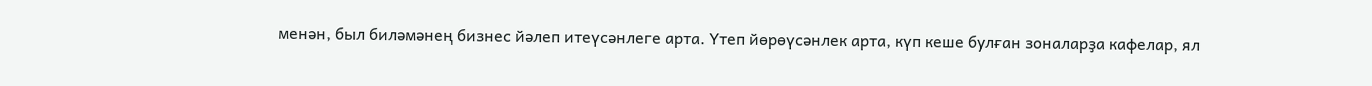менән, был биләмәнең бизнес йәлеп итеүсәнлеге арта. Үтеп йөрөүсәнлек арта, күп кеше булған зоналарҙа кафелар, ял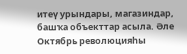итеү урындары, магазиндар, башҡа объекттар асыла. Әле Октябрь революцияһы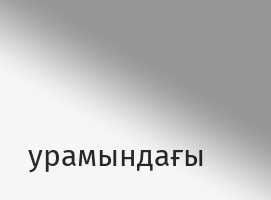урамындағы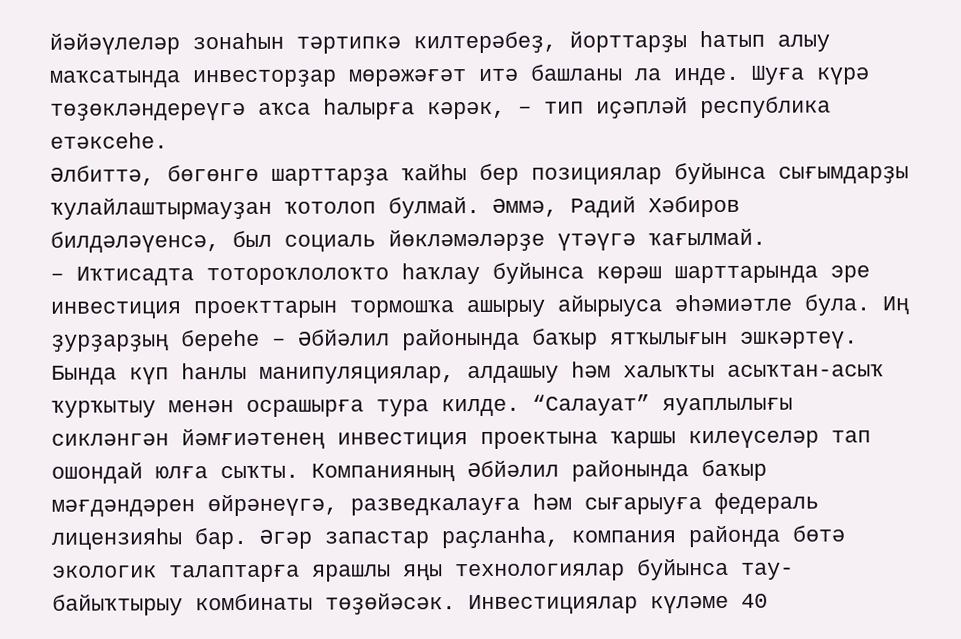йәйәүлеләр зонаһын тәртипкә килтерәбеҙ, йорттарҙы һатып алыу маҡсатында инвесторҙар мөрәжәғәт итә башланы ла инде. Шуға күрә төҙөкләндереүгә аҡса һалырға кәрәк, – тип иҫәпләй республика етәксеһе.
Әлбиттә, бөгөнгө шарттарҙа ҡайһы бер позициялар буйынса сығымдарҙы ҡулайлаштырмауҙан ҡотолоп булмай. Әммә, Радий Хәбиров билдәләүенсә, был социаль йөкләмәләрҙе үтәүгә ҡағылмай.
– Иҡтисадта тотороҡлолоҡто һаҡлау буйынса көрәш шарттарында эре инвестиция проекттарын тормошҡа ашырыу айырыуса әһәмиәтле була. Иң ҙурҙарҙың береһе – Әбйәлил районында баҡыр ятҡылығын эшкәртеү. Бында күп һанлы манипуляциялар, алдашыу һәм халыҡты асыҡтан-асыҡ ҡурҡытыу менән осрашырға тура килде. “Салауат” яуаплылығы сикләнгән йәмғиәтенең инвестиция проектына ҡаршы килеүселәр тап ошондай юлға сыҡты. Компанияның Әбйәлил районында баҡыр мәғдәндәрен өйрәнеүгә, разведкалауға һәм сығарыуға федераль лицензияһы бар. Әгәр запастар раҫланһа, компания районда бөтә экологик талаптарға ярашлы яңы технологиялар буйынса тау-байыҡтырыу комбинаты төҙөйәсәк. Инвестициялар күләме 40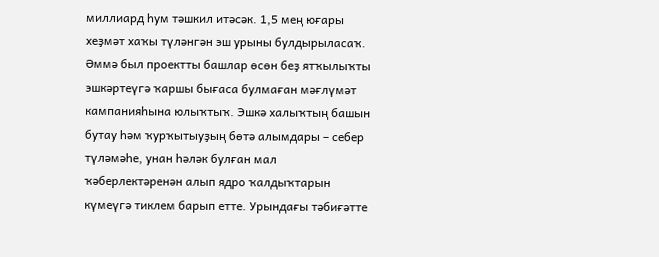миллиард һум тәшкил итәсәк. 1,5 мең юғары хеҙмәт хаҡы түләнгән эш урыны булдырыласаҡ. Әммә был проектты башлар өсөн беҙ ятҡылыҡты эшкәртеүгә ҡаршы бығаса булмаған мәғлүмәт кампанияһына юлыҡтыҡ. Эшкә халыҡтың башын бутау һәм ҡурҡытыуҙың бөтә алымдары – себер түләмәһе, унан һәләк булған мал ҡәберлектәренән алып ядро ҡалдыҡтарын күмеүгә тиклем барып етте. Урындағы тәбиғәтте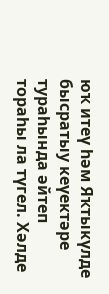юҡ итеү һәм Яҡтыкүлде бысратыу кеүектәре тураһында әйтеп тораһы ла түгел. Хәлде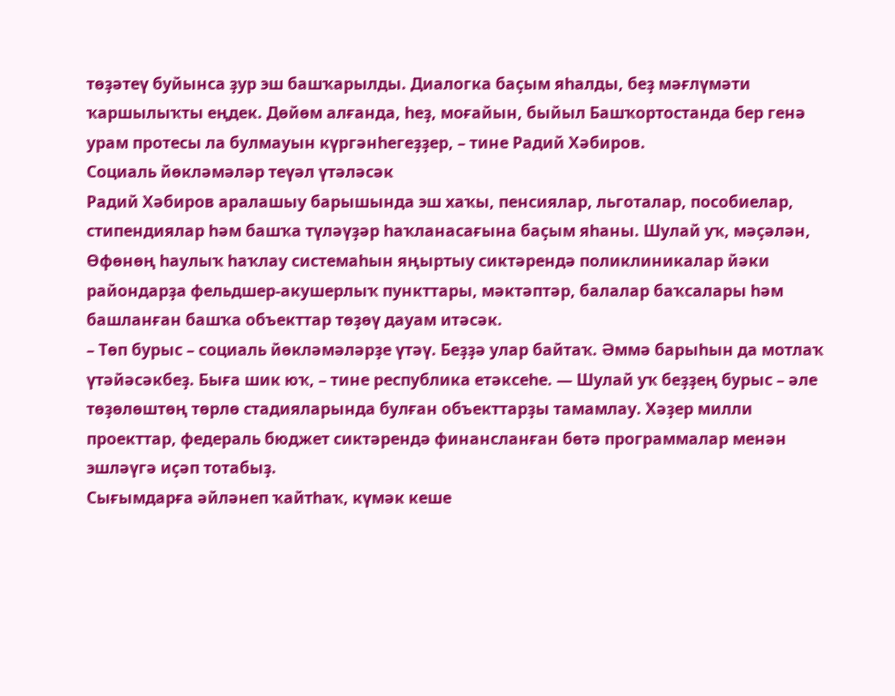төҙәтеү буйынса ҙур эш башҡарылды. Диалогка баҫым яһалды, беҙ мәғлүмәти ҡаршылыҡты еңдек. Дөйөм алғанда, һеҙ, моғайын, быйыл Башҡортостанда бер генә урам протесы ла булмауын күргәнһегеҙҙер, – тине Радий Хәбиров.
Социаль йөкләмәләр теүәл үтәләсәк
Радий Хәбиров аралашыу барышында эш хаҡы, пенсиялар, льготалар, пособиелар, стипендиялар һәм башҡа түләүҙәр һаҡланасағына баҫым яһаны. Шулай уҡ, мәҫәлән, Өфөнөң һаулыҡ һаҡлау системаһын яңыртыу сиктәрендә поликлиникалар йәки райондарҙа фельдшер-акушерлыҡ пункттары, мәктәптәр, балалар баҡсалары һәм башланған башҡа объекттар төҙөү дауам итәсәк.
– Төп бурыс – социаль йөкләмәләрҙе үтәү. Беҙҙә улар байтаҡ. Әммә барыһын да мотлаҡ үтәйәсәкбеҙ. Быға шик юҡ, – тине республика етәксеһе. — Шулай уҡ беҙҙең бурыс – әле төҙөлөштөң төрлө стадияларында булған объекттарҙы тамамлау. Хәҙер милли проекттар, федераль бюджет сиктәрендә финансланған бөтә программалар менән эшләүгә иҫәп тотабыҙ.
Сығымдарға әйләнеп ҡайтһаҡ, күмәк кеше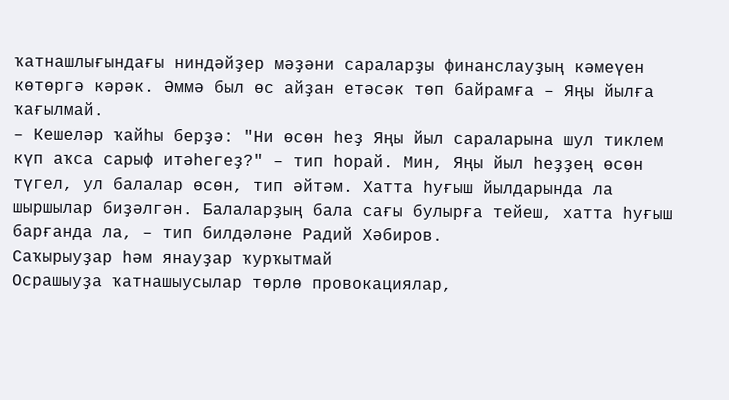ҡатнашлығындағы ниндәйҙер мәҙәни сараларҙы финанслауҙың кәмеүен көтөргә кәрәк. Әммә был өс айҙан етәсәк төп байрамға – Яңы йылға ҡағылмай.
– Кешеләр ҡайһы берҙә: "Ни өсөн һеҙ Яңы йыл сараларына шул тиклем күп аҡса сарыф итәһегеҙ?" – тип һорай. Мин, Яңы йыл һеҙҙең өсөн түгел, ул балалар өсөн, тип әйтәм. Хатта һуғыш йылдарында ла шыршылар биҙәлгән. Балаларҙың бала сағы булырға тейеш, хатта һуғыш барғанда ла, – тип билдәләне Радий Хәбиров.
Саҡырыуҙар һәм янауҙар ҡурҡытмай
Осрашыуҙа ҡатнашыусылар төрлө провокациялар,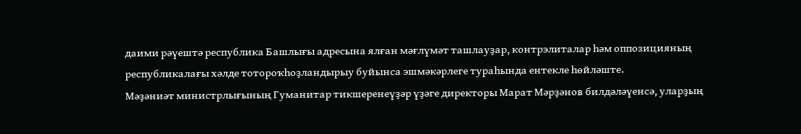даими рәүештә республика Башлығы адресына ялған мәғлүмәт ташлауҙар, контрэлиталар һәм оппозицияның республикалағы хәлде тотороҡһоҙландырыу буйынса эшмәкәрлеге тураһында ентекле һөйләште.
Мәҙәниәт министрлығының Гуманитар тикшеренеүҙәр үҙәге директоры Марат Мәрҙәнов билдәләүенсә, уларҙың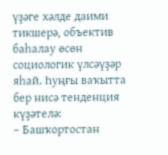үҙәге хәлде даими тикшерә, объектив баһалау өсөн социологик үлсәүҙәр яһай. Һуңғы ваҡытта бер нисә тенденция күҙәтелә:
– Башҡортостан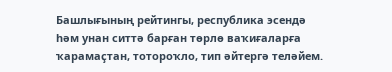Башлығының рейтингы, республика эсендә һәм унан ситтә барған төрлө ваҡиғаларға ҡарамаҫтан, тотороҡло, тип әйтергә теләйем.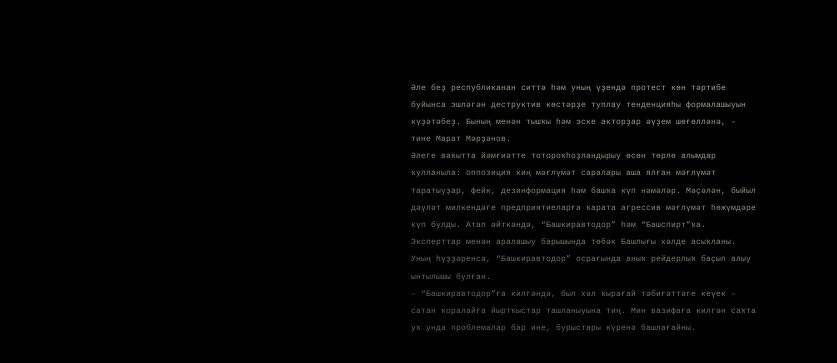Әле беҙ республиканан ситтә һәм уның үҙендә протест көн тәртибе буйынса эшләгән деструктив көстәрҙе туплау тенденцияһы формалашыуын күҙәтәбеҙ. Бының менән тышҡы һәм эске акторҙар әүҙем шөғөлләнә, – тине Марат Мәрҙәнов.
Әлеге ваҡытта йәмғиәтте тотороҡһоҙландырыу өсөн төрлө алымдар ҡулланыла: оппозиция киң мәғлүмәт саралары аша ялған мәғлүмәт таратыуҙар, фейк, дезинформация һәм башҡа күп нәмәләр. Мәҫәлән, быйыл дәүләт милкендәге предприятиеларға ҡарата агрессив мәғлүмәт һөжүмдәре күп булды. Атап әйткәндә, “Башкиравтодор” һәм “Башспирт”ҡа. Эксперттар менән аралашыу барышында төбәк Башлығы хәлде асыҡланы. Уның һүҙҙәренсә, “Башкиравтодор” осрағында аныҡ рейдерлыҡ баҫып алыу ынтылышы булған.
– “Башкиравтодор”ға килгәндә, был хәл ҡырағай тәбиғәттәге кеүек – сатан ҡоралайға йыртҡыстар ташланыуына тиң. Мин вазифаға килгән саҡта уҡ унда проблемалар бар ине, бурыстары күренә башлағайны.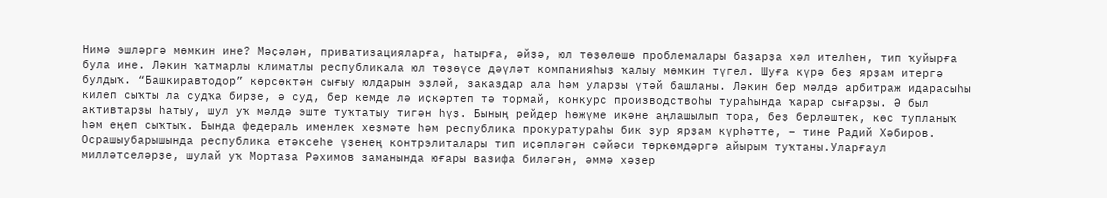Нимә эшләргә мөмкин ине? Мәҫәлән, приватизацияларға, һатырға, әйҙә, юл төҙөлөшө проблемалары баҙарҙа хәл ителһен, тип ҡуйырға була ине. Ләкин ҡатмарлы климатлы республикала юл төҙөүсе дәүләт компанияһыҙ ҡалыу мөмкин түгел. Шуға күрә беҙ ярҙам итергә булдыҡ. “Башкиравтодор” көрсөктән сығыу юлдарын эҙләй, заказдар ала һәм уларҙы үтәй башланы. Ләкин бер мәлдә арбитраж идарасыһы килеп сыҡты ла судҡа бирҙе, ә суд, бер кемде лә иҫкәртеп тә тормай, конкурс производствоһы тураһында ҡарар сығарҙы. Ә был активтарҙы һатыу, шул уҡ мәлдә эште туҡтатыу тигән һүҙ. Бының рейдер һөжүме икәне аңлашылып тора, беҙ берләштек, көс тупланыҡ һәм еңеп сыҡтыҡ. Бында федераль именлек хеҙмәте һәм республика прокуратураһы бик ҙур ярҙам күрһәтте, – тине Радий Хәбиров.
Осрашыубарышында республика етәксеһе үҙенең контрэлиталары тип иҫәпләгән сәйәси төркөмдәргә айырым туҡтаны.Уларғаул милләтселәрҙе, шулай уҡ Мортаза Рәхимов заманында юғары вазифа биләгән, әммә хәҙер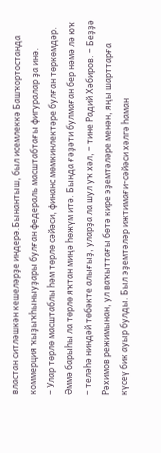властан ситләшкән кешеләрҙе индерә.Бынантыш, был исемлеккә Башҡортостанда коммерция ҡыҙыҡһыныуҙары булған федераль масштабтағы фигуралар ҙа инә.
– Улар төрлө масштаблы һәм төрлө сәйәси, финанс мөмкинлектәре булған төркөмдәр. Әммә барыһы ла төрлө яҡтан миңә һөжүм итә. Бында ғәҙәти булмаған бер нәмә лә юҡ – теләһә ниндәй төбәкте алығыҙ, уларҙа ла шул уҡ хәл, – тине Радий Хәбиров. – Беҙҙә Рәхимов режимынан, ул ваҡыттағы бөтә кире эҙемтәләре менән, яңы шарттарға күсеү бик ауыр булды. Был эҙемтәләр ижтимағи-сәйәси хәлгә һаман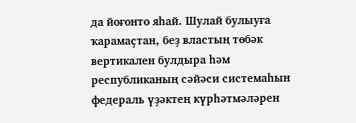да йоғонто яһай. Шулай булыуға ҡарамаҫтан, беҙ властың төбәк вертикален булдыра һәм республиканың сәйәси системаһын федераль үҙәктең күрһәтмәләрен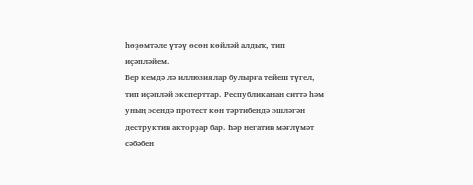һөҙөмтәле үтәү өсөн көйләй алдыҡ, тип иҫәпләйем.
Бер кемдә лә иллюзиялар булырға тейеш түгел, тип иҫәпләй эксперттар. Республиканан ситтә һәм уның эсендә протест көн тәртибендә эшләгән деструктив акторҙар бар. Һәр негатив мәғлүмәт сәбәбен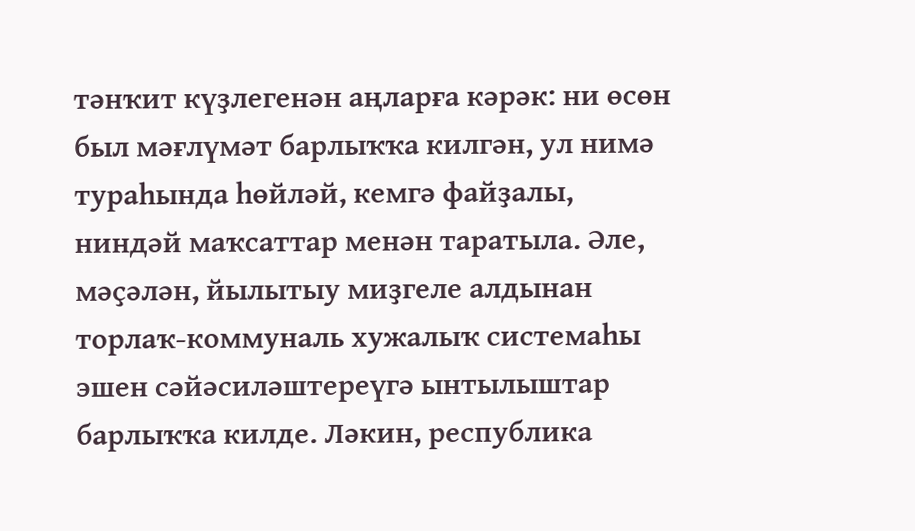тәнҡит күҙлегенән аңларға кәрәк: ни өсөн был мәғлүмәт барлыҡҡа килгән, ул нимә тураһында һөйләй, кемгә файҙалы, ниндәй маҡсаттар менән таратыла. Әле, мәҫәлән, йылытыу миҙгеле алдынан торлаҡ-коммуналь хужалыҡ системаһы эшен сәйәсиләштереүгә ынтылыштар барлыҡҡа килде. Ләкин, республика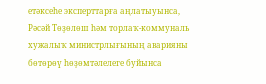етәксеһе эксперттарға аңлатыуынса, Рәсәй Төҙөлөш һәм торлаҡ-коммуналь хужалыҡ министрлығының аварияны бөтөрөү һөҙөмтәлелеге буйынса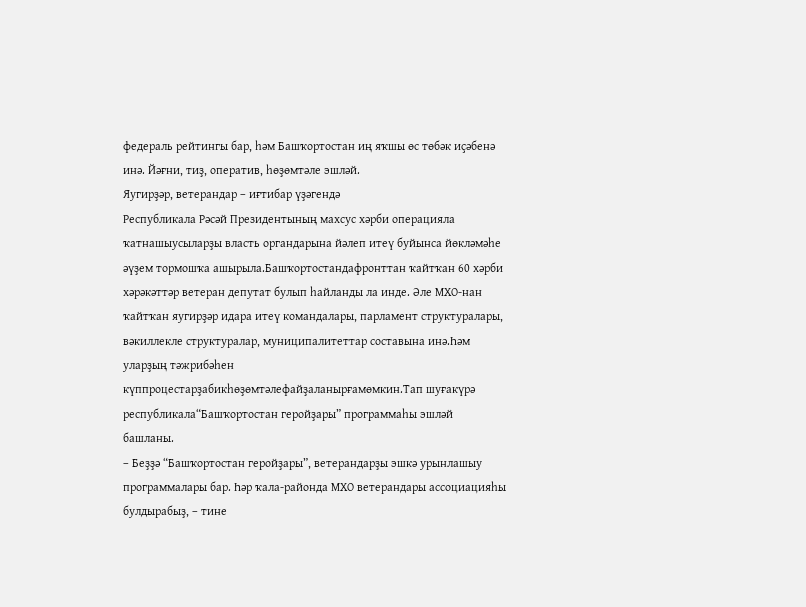федераль рейтингы бар, һәм Башҡортостан иң яҡшы өс төбәк иҫәбенә инә. Йәғни, тиҙ, оператив, һөҙөмтәле эшләй.
Яугирҙәр, ветерандар – иғтибар үҙәгендә
Республикала Рәсәй Президентының махсус хәрби операцияла ҡатнашыусыларҙы власть органдарына йәлеп итеү буйынса йөкләмәһе әүҙем тормошҡа ашырыла.Башҡортостандафронттан ҡайтҡан 60 хәрби хәрәкәттәр ветеран депутат булып һайланды ла инде. Әле МХО-нан ҡайтҡан яугирҙәр идара итеү командалары, парламент структуралары, вәкиллекле структуралар, муниципалитеттар составына инә.Һәм уларҙың тәжрибәһен күппроцестарҙабикһөҙөмтәлефайҙаланырғамөмкин.Тап шуғакүрә республикала“Башҡортостан геройҙары” программаһы эшләй башланы.
– Беҙҙә “Башҡортостан геройҙары”, ветерандарҙы эшкә урынлашыу программалары бар. Һәр ҡала-районда МХО ветерандары ассоциацияһы булдырабыҙ, – тине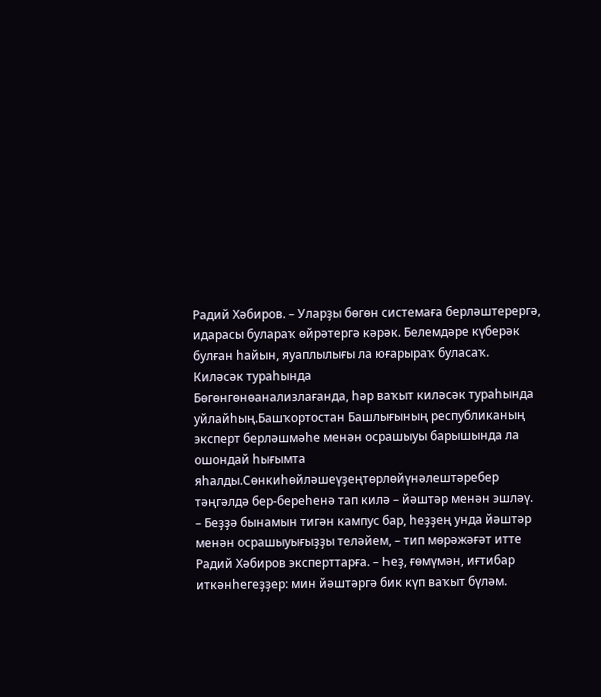Радий Хәбиров. – Уларҙы бөгөн системаға берләштерергә, идарасы булараҡ өйрәтергә кәрәк. Белемдәре күберәк булған һайын, яуаплылығы ла юғарыраҡ буласаҡ.
Киләсәк тураһында
Бөгөнгөнөанализлағанда, һәр ваҡыт киләсәк тураһында уйлайһың.Башҡортостан Башлығының республиканың эксперт берләшмәһе менән осрашыуы барышында ла ошондай һығымта яһалды.Сөнкиһөйләшеүҙеңтөрлөйүнәлештәребер тәңгәлдә бер-береһенә тап килә – йәштәр менән эшләү.
– Беҙҙә бынамын тигән кампус бар, һеҙҙең унда йәштәр менән осрашыуығыҙҙы теләйем, – тип мөрәжәғәт итте Радий Хәбиров эксперттарға. – Һеҙ, ғөмүмән, иғтибар иткәнһегеҙҙер: мин йәштәргә бик күп ваҡыт бүләм.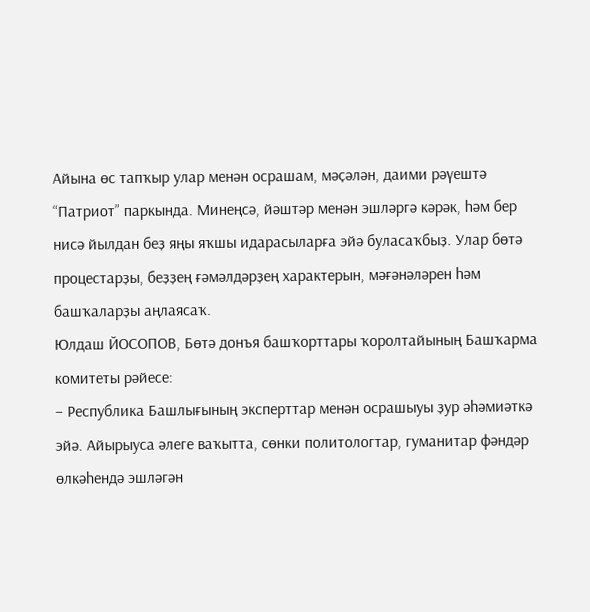Айына өс тапҡыр улар менән осрашам, мәҫәлән, даими рәүештә “Патриот” паркында. Минеңсә, йәштәр менән эшләргә кәрәк, һәм бер нисә йылдан беҙ яңы яҡшы идарасыларға эйә буласаҡбыҙ. Улар бөтә процестарҙы, беҙҙең ғәмәлдәрҙең характерын, мәғәнәләрен һәм башҡаларҙы аңлаясаҡ.
Юлдаш ЙОСОПОВ, Бөтә донъя башҡорттары ҡоролтайының Башҡарма комитеты рәйесе:
– Республика Башлығының эксперттар менән осрашыуы ҙур әһәмиәткә эйә. Айырыуса әлеге ваҡытта, сөнки политологтар, гуманитар фәндәр өлкәһендә эшләгән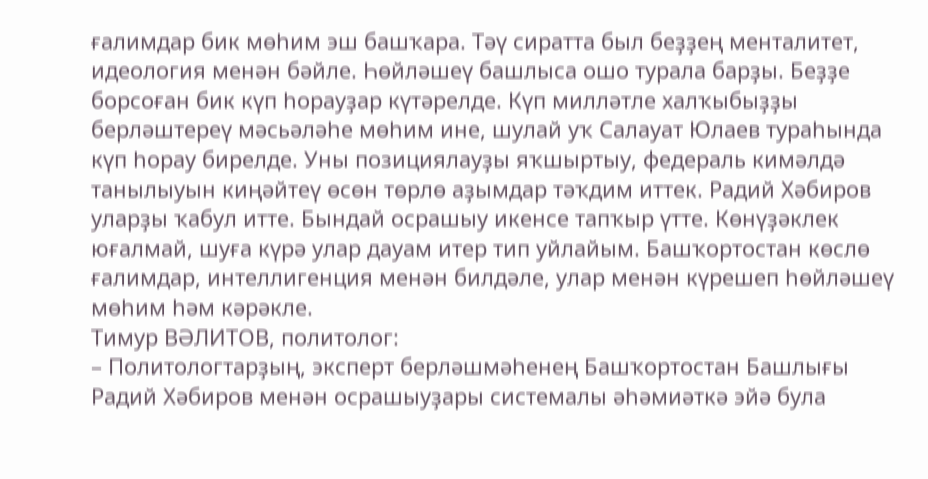ғалимдар бик мөһим эш башҡара. Тәү сиратта был беҙҙең менталитет, идеология менән бәйле. Һөйләшеү башлыса ошо турала барҙы. Беҙҙе борсоған бик күп һорауҙар күтәрелде. Күп милләтле халҡыбыҙҙы берләштереү мәсьәләһе мөһим ине, шулай уҡ Салауат Юлаев тураһында күп һорау бирелде. Уны позициялауҙы яҡшыртыу, федераль кимәлдә танылыуын киңәйтеү өсөн төрлө аҙымдар тәҡдим иттек. Радий Хәбиров уларҙы ҡабул итте. Бындай осрашыу икенсе тапҡыр үтте. Көнүҙәклек юғалмай, шуға күрә улар дауам итер тип уйлайым. Башҡортостан көслө ғалимдар, интеллигенция менән билдәле, улар менән күрешеп һөйләшеү мөһим һәм кәрәкле.
Тимур ВӘЛИТОВ, политолог:
– Политологтарҙың, эксперт берләшмәһенең Башҡортостан Башлығы Радий Хәбиров менән осрашыуҙары системалы әһәмиәткә эйә була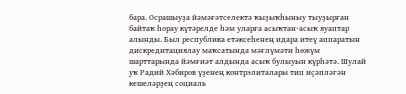бара. Осрашыуҙа йәмәғәтселектә ҡыҙыҡһыныу тыуҙырған байтаҡ һорау күтәрелде һәм уларға асыҡтан-асыҡ яуаптар алынды. Был республика етәксеһенең идара итеү аппаратын дискредитациялау маҡсатында мәғлүмәти һөжүм шарттарында йәмғиәт алдында асыҡ булыуын күрһәтә. Шулай уҡ Радий Хәбиров үҙенең контрэлиталары тип иҫәпләгән кешеләрҙең социаль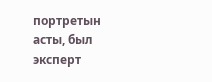портретын асты, был эксперт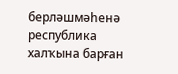берләшмәһенә республика халҡына барған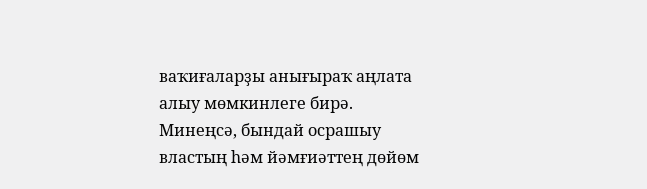ваҡиғаларҙы анығыраҡ аңлата алыу мөмкинлеге бирә. Минеңсә, бындай осрашыу властың һәм йәмғиәттең дөйөм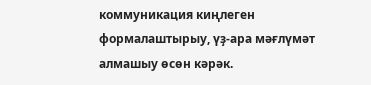коммуникация киңлеген формалаштырыу, үҙ-ара мәғлүмәт алмашыу өсөн кәрәк.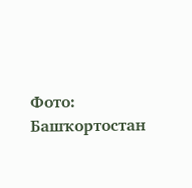Фото: Башҡортостан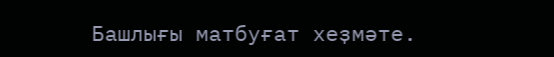Башлығы матбуғат хеҙмәте.